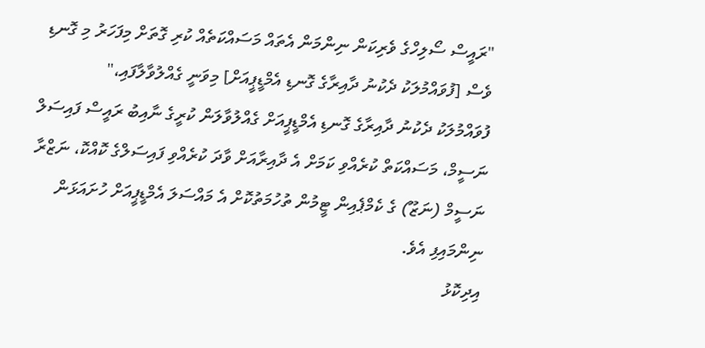"ރައީސް ސޯލިހްގެ ވެރިކަން ނިންމަން އެތައް މަސައްކަތެއް ކުރި ގޮތަށް މިފަހަރު މި ގޮނޑި ވެސް [ފުވައްމުލަކު ދެކުނު ދާއިރާގެ ގޮނޑި އެމްޑީޕީއަށް] މިވަނީ ގެއްލުވާލާފައި،"
ފުވައްމުލަކު ދެކުނު ދާއިރާގެ ގޮނޑި އެމްޑީޕީއަށް ގެއްލުވާލަން ކުރީގެ ނާއިބު ރައީސް ފައިސަލް ނަސީމް، މަސައްކަތް ކުރެއްވި ކަމަށް އެ ދާއިރާއަށް ވާދަ ކުރެއްވި ފައިސަލްގެ ކޮއްކޮ، ނަޒްރާ ނަސީމް (ނަޒޫ) ގެ ކެމްޕެއިން ޓީމުން ތުހުމަތުކޮށް އެ މައްސަލަ އެމްޑީޕީއަށް ހުށައަޅަން ނިންމައިފި އެވެ.
އިދިކޮޅު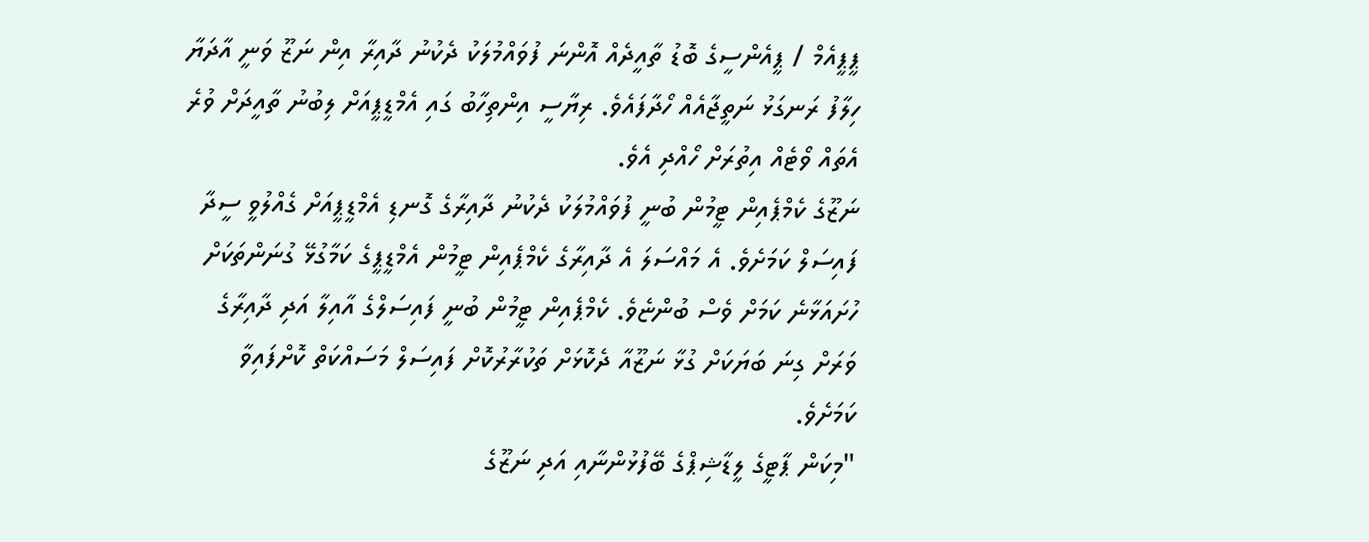ޕީޕީއެމް / ޕީއެންސީގެ ބޮޑު ތާއީދެއް އޮންނަ ފުވައްމުލަކު ދެކުނު ދާއިރާ އިން ނަޒޫ ވަނީ އާދަޔާ ހިލާފު ރަނގަޅު ނަތީޖާއެއް ހޯދާފައެވެ. ރިޔާސީ އިންތިހާބު ގައި އެމްޑީޕީއަށް ލިބުނު ތާއީދަށް ވުރެ އެތައް ވޯޓެއް އިތުރަށް ހޯއްދި އެވެ.
ނަޒޫގެ ކެމްޕެއިން ޓީމުން ބުނީ ފުވައްމުލަކު ދެކުނު ދާއިރާގެ ގޮނޑި އެމްޑީޕީއަށް ގެއްލުވީ ސީދާ ފައިސަލް ކަމަށެވެ. އެ މައްސަލަ އެ ދާއިރާގެ ކެމްޕެއިން ޓީމުން އެމްޑީޕީގެ ކަމާގުޅޭ ގުނަންތަކަށް ހުށައަޅާނެ ކަމަށް ވެސް ބުންޏެވެ. ކެމްޕެއިން ޓީމުން ބުނީ ފައިސަލްގެ އާއިލާ އަދި ދާއިރާގެ ވަރަށް ގިނަ ބަޔަކަށް ގުޅާ ނަޒޫއާ ދެކޮޅަށް ތަކުރާރުކޮށް ފައިސަލް މަސައްކަތް ކޮށްފައިވާ ކަމަށެވެ.
"މިކަން ޕާޓީގެ ލީޑާޝިޕްގެ ބޭފުޅުންނާއި އަދި ނަޒޫގެ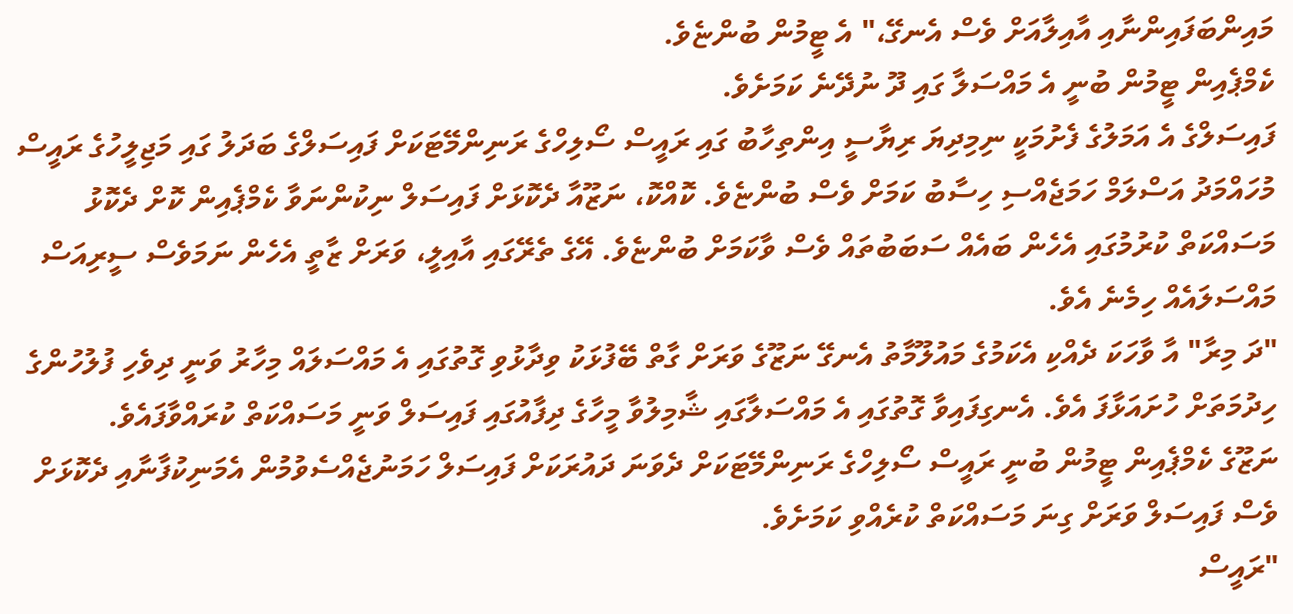މައިންބަފައިންނާއި އާއިލާއަށް ވެސް އެނގޭ،" އެ ޓީމުން ބުންޏެވެ.
ކެމްޕެއިން ޓީމުން ބުނީ އެ މައްސަލާ ގައި ދޫ ނުދޭނެ ކަމަށެވެ.
ފައިސަލްގެ އެ އަމަލުގެ ފެށުމަކީ ނިމިދިޔަ ރިޔާސީ އިންތިހާބު ގައި ރައީސް ސޯލިހްގެ ރަނިންމޭޓަކަށް ފައިސަލްގެ ބަދަލު ގައި މަޖިލީހުގެ ރައީސް މުހައްމަދު އަސްލަމް ހަމަޖެއްސި ހިސާބު ކަމަށް ވެސް ބުންޏެވެ. ކޮއްކޮ، ނަޒޫއާ ދެކޮޅަށް ފައިސަލް ނިކުންނަވާ ކެމްޕެއިން ކޮށް ދެކޮޅު މަސައްކަތް ކުރުމުގައި އެހެން ބައެއް ސަބަބުތައް ވެސް ވާކަމަށް ބުންޏެވެ. އޭގެ ތެރޭގައި އާއިލީ، ވަރަށް ޒާތީ އެހެން ނަމަވެސް ސީރިއަސް މައްސަލައެއް ހިމެނެ އެވެ.
"ދަ މިރާ" އާ ވާހަކަ ދެއްކި އެކަމުގެ މައުލޫމާތު އެނގޭ ނަޒޫގެ ވަރަށް ގާތް ބޭފުޅަކު ވިދާޅުވި ގޮތުގައި އެ މައްސަލައް މިހާރު ވަނީ ދިވެހި ފުލުހުންގެ ހިދުމަތަށް ހުށައަޅާފަ އެވެ. އެނގިފައިވާ ގޮތުގައި އެ މައްސަލާގައި ޝާމިލުވާ މީހާގެ ދިފާއުގައި ފައިސަލް ވަނީ މަސައްކަތް ކުރައްވާފައެވެ.
ނަޒޫގެ ކެމްޕެއިން ޓީމުން ބުނީ ރައީސް ސޯލިހްގެ ރަނިންމޭޓަކަށް ދެވަނަ ދައުރަކަށް ފައިސަލް ހަމަނުޖެއްސެވުމުން އެމަނިކުފާނާއި ދެކޮޅަށް ވެސް ފައިސަލް ވަރަށް ގިނަ މަސައްކަތް ކުރެއްވި ކަމަށެވެ.
"ރައީސް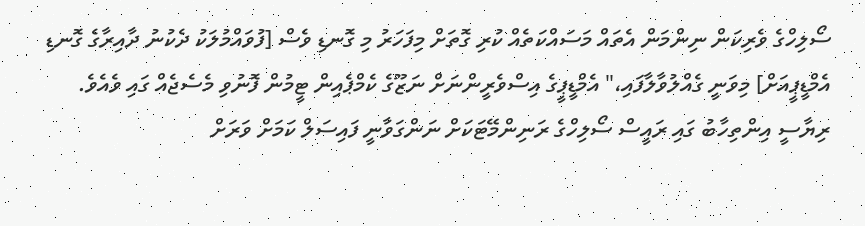ސޯލިހްގެ ވެރިކަން ނިންމަން އެތައް މަސައްކަތެއް ކުރި ގޮތަށް މިފަހަރު މި ގޮނޑި ވެސް [ފުވައްމުލަކު ދެކުނު ދާއިރާގެ ގޮނޑި އެމްޑީޕީއަށް] މިވަނީ ގެއްލުވާލާފައި،" އެމްޑީޕީގެ އިސްވެރީންނަށް ނަޒޫގެ ކެމްޕެއިން ޓީމުން ފޮނުވި މެސެޖެއް ގައި ވެއެވެ.
ރިޔާސީ އިންތިހާބު ގައި ރައީސް ސޯލިހްގެ ރަނިންމޭޓަކަށް ނަންގަވާނީ ފައިސަލް ކަމަށް ވަރަށް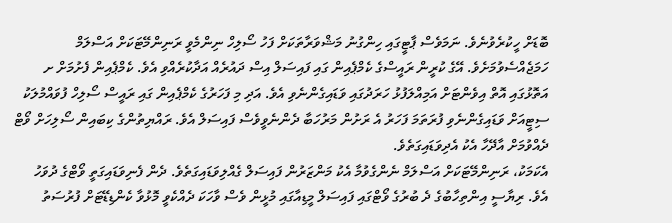ބޮޑަށް ހީކުރެވުނެވެ. ނަމަވެސް ޕާޓީގައި ހިންގުނު މަޝްވަރާތަކަށް ފަހު ސޯލިހް ނިންމެވީ ރަނިންމޭޓަކަށް އަސްލަމް ހަމަޖެއްސެވުމަށެވެ. އޭގެ ކުރީން ރައީސްގެ ކެމްޕެއިން ގައި ފައިސަލް އިސް ދައުރެއް އަދާކުރެއްވި އެވެ. ކެމްޕެއިން ފެށުމަށް ށ އަތޮޅުގައި އޮތް އިވެންޓަށް އަމިއްލަފުޅު ހަރަދުގައި ވަޑައިގެންނެވި އެވެ. އަދި މި ފަހަރުގެ ކެމްޕެއިން ގައި ރައީސް ސޯލިހް ފުވައްމުލަކު ސިޓީއަށް ވަޑައިގެންނެވި ފުރަތަމަ ފަހަރު އެ ރަށުން މަރުހަބާ ދެންނެވީވެސް ފައިސަލް އެވެ. ރައްޔިތުންގެ ކިބައިން ސޯލިހަށް ވޯޓް ދެއްވުމަށް އާދޭހާ އެކު އެދިވަޑައިގަތެވެ.
އެކަމަކު، ރަނިންމޭޓަކަށް އަސްލަމް ނެންގެވުމާ އެކު މަންޒަރުން ފައިސަލް ގެއްލިވަޑައިގަތެވެ. ދެން ފެނިވަޑައިގަތީ ވޯޓްގެ ދުވަހު އެވެ. ރިޔާސީ އިންތިހާބުގެ ދެ ބުރުގެ ވޯޓްގައި ފައިސަލް މީޑިއާގައި މުޅީން ވެސް ވާހަކަ ދެއްކެވީ މޮޅުވާ ކެންޑިޑޭޓަށް ފުރުސަތު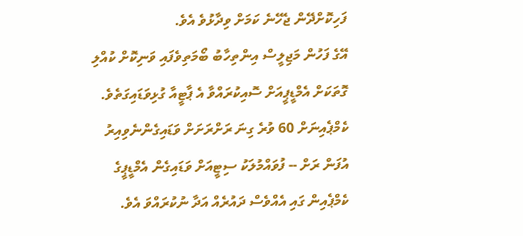ފަހިކޮށްދޭން ޖެހޭނެ ކަމަށް ވިދާޅުވެ އެވެ.
އޭގެ ފަހުން މަޖިލީސް އިންތިހާބު ބޯމަތިވެފައި ވަނިކޮށް ކުއްލި ގޮތަކަށް އެމްޑީޕީއަށް ސޮއިކުރައްވާ އެ ޕާޓީއާ ގުޅިވަޑައިގަތެވެ. ކެމްޕެއިނަށް 60 ވުރެ ގިނަ ރަށްރަށަށް ވަޑައިގެންނެވިއިރު އުފަން ރަށް -- ފުވައްމުލަކު ސިޓީއަށް ވަޑައިގެން އެމްޑީޕީގެ ކެމްޕެއިން ގައި އެއްވެސް ދައުރެއް އަދާ ނުކުރައްވަ އެވެ.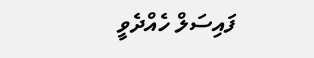ފައިސަލް ހެއްދެވީ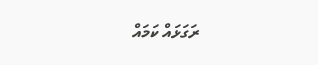ރަގަޅައް ކަމައް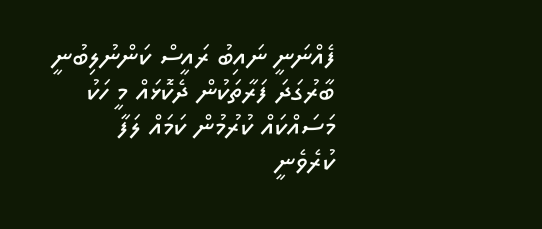ފެއްނަނީ ނައިބު ރައީސް ކަންނުލިބުނީ ބާރުގަދަ ފަރާތަކުން ދެކޮޅައް މީ ހަކު މަސައްކައް ކުރުމުން ކަމައް ލަފާ ކުރެވެނީ